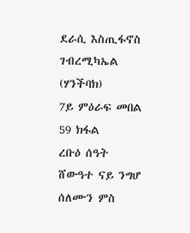ደራሲ እስጢፋኖስ ገብረሚካኤል (ሃንችባክ)
7ይ ምዕራፍ መበል 59 ክፋል
ረቡዕ ሰዓት ሸውዓተ ናይ ንግሆ ሰለሙን ምስ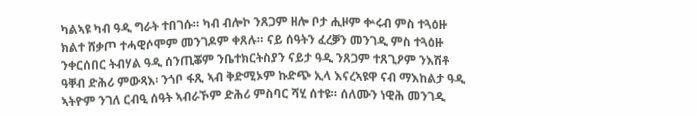ካልኣዩ ካብ ዓዲ ግራት ተበገሱ። ካብ ብሎኮ ንጸጋም ዘሎ ቦታ ሒዞም ቍሩብ ምስ ተጓዕዙ ክልተ ሸቃጦ ተሓዊሶሞም መንገዶም ቀጸሉ። ናይ ሰዓትን ፈረቓን መንገዲ ምስ ተጓዕዙ ንቀርሰበር ትብሃል ዓዲ ሰንጢቖም ንቤተክርትስያን ናይታ ዓዲ ንጸጋም ተጸጊዖም ንእሽቶ ዓቐብ ድሕሪ ምውጻእ፡ ንጎቦ ፋጺ ኣብ ቅድሚኦም ኩድጭ ኢላ እናረኣዩዋ ናብ ማእከልታ ዓዲ ኣትዮም ንገለ ርብዒ ሰዓት ኣብራኾም ድሕሪ ምስባር ሻሂ ሰተዩ። ሰለሙን ነዊሕ መንገዲ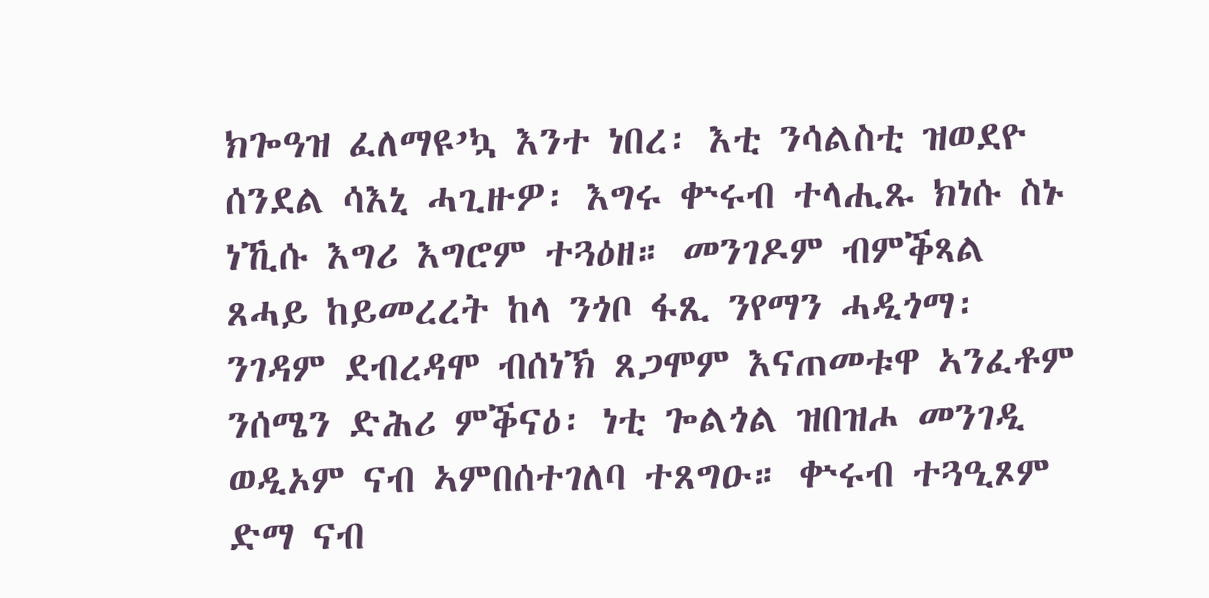ክጐዓዝ ፈለማዩ’ኳ እንተ ነበረ፡ እቲ ንሳልስቲ ዝወደዮ ሰንደል ሳእኒ ሓጊዙዎ፡ እግሩ ቍሩብ ተላሒጹ ክነሱ ስኑ ነኺሱ እግሪ እግሮም ተጓዕዘ። መንገዶም ብምቕጻል ጸሓይ ከይመረረት ከላ ንጎቦ ፋጺ ንየማን ሓዲጎማ፡ ንገዳም ደብረዳሞ ብሰነኽ ጸጋሞም እናጠመቱዋ ኣንፈቶም ንሰሜን ድሕሪ ምቕናዕ፡ ነቲ ጐልጎል ዝበዝሖ መንገዲ ወዲኦም ናብ ኣምበሰተገለባ ተጸግዑ። ቍሩብ ተጓዒጾም ድማ ናብ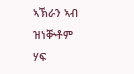ኣኽራን ኣብ ዝነቝቶም ሃፍ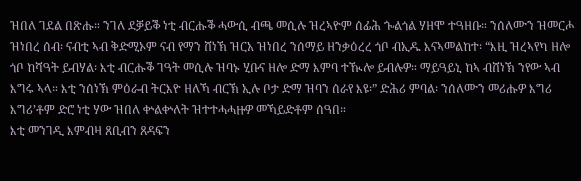ዝበለ ገደል በጽሑ። ንገለ ደቓይቕ ነቲ ብርሑቕ ሓውሲ ብጫ መሲሉ ዝረኣዮም ሰፊሕ ጐልጎል ሃዘሞ ተዓዘቡ። ንሰለሙን ዝመርሖ ዝነበረ ሰብ፡ ናብቲ ኣብ ቅድሚኦም ናብ የማን ሸነኽ ዝርአ ዝነበረ ንሰማይ ዘንቃዕረረ ጎቦ ብኢዱ እናኣመልከተ፡ “እዚ ዝረኣየካ ዘሎ ጎቦ ከሻዓት ይብሃል፡ እቲ ብርሑቕ ገዓት መሲሉ ዝባኑ ሂቡና ዘሎ ድማ እምባ ተዂሎ ይብሉዎ። ማይዓይኒ ከኣ ብሸነኽ ንየው ኣብ እግሩ ኣላ። እቲ ንሰነኽ ምዕራብ ትርእዮ ዘለኻ ብርኽ ኢሉ ቦታ ድማ ዝባን ሰራየ እዩ፡” ድሕሪ ምባል፡ ንሰለሙን መሪሑዎ እግሪ እግሪ’ቶም ድሮ ነቲ ሃው ዝበለ ቍልቍለት ዝተተሓሓዙዎ መኻይድቶም ሰዓበ።
እቲ መንገዲ እምብዛ ጸቢብን ጸዳፍን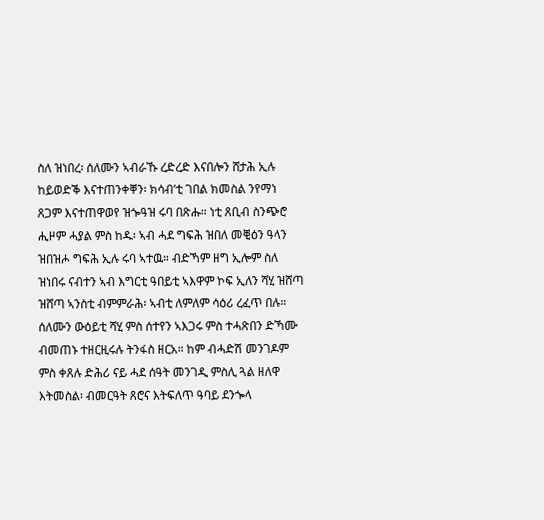ስለ ዝነበረ፡ ሰለሙን ኣብራኹ ረድረድ እናበሎን ሸታሕ ኢሉ ከይወድቕ እናተጠንቀቐን፡ ክሳብ’ቲ ገበል ክመስል ንየማነ ጸጋም እናተጠዋወየ ዝጐዓዝ ሩባ በጽሑ። ነቲ ጸቢብ ስንጭሮ ሒዞም ሓያል ምስ ከዱ፡ ኣብ ሓደ ግፍሕ ዝበለ መቒዕን ዓላን ዝበዝሖ ግፍሕ ኢሉ ሩባ ኣተዉ። ብድኻም ዘግ ኢሎም ስለ ዝነበሩ ናብተን ኣብ እግርቲ ዓበይቲ ኣእዋም ኮፍ ኢለን ሻሂ ዝሸጣ ዝሸጣ ኣንስቲ ብምምራሕ፡ ኣብቲ ለምለም ሳዕሪ ረፈጥ በሉ። ሰለሙን ውዕይቲ ሻሂ ምስ ሰተየን ኣእጋሩ ምስ ተሓጽበን ድኻሙ ብመጠኑ ተዘርዚሩሉ ትንፋስ ዘርአ። ከም ብሓድሽ መንገዶም ምስ ቀጸሉ ድሕሪ ናይ ሓደ ሰዓት መንገዲ ምስሊ ጓል ዘለዋ እትመስል፡ ብመርዓት ጸሮና እትፍለጥ ዓባይ ደንጐላ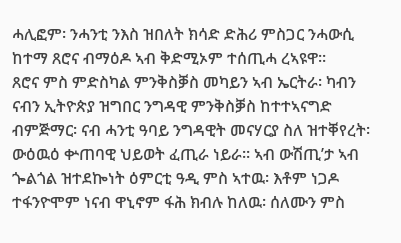ሓሊፎም፡ ንሓንቲ ንእስ ዝበለት ክሳድ ድሕሪ ምስጋር ንሓውሲ ከተማ ጸሮና ብማዕዶ ኣብ ቅድሚኦም ተሰጢሓ ረኣዩዋ።
ጸሮና ምስ ምድስካል ምንቅስቓስ መካይን ኣብ ኤርትራ፡ ካብን ናብን ኢትዮጵያ ዝግበር ንግዳዊ ምንቅስቓስ ከተተኣናግድ ብምጅማር፡ ናብ ሓንቲ ዓባይ ንግዳዊት መናሃርያ ስለ ዝተቐየረት፡ ውዕዉዕ ቍጠባዊ ህይወት ፈጢራ ነይራ። ኣብ ውሽጢ’ታ ኣብ ጐልጎል ዝተደኰነት ዕምርቲ ዓዲ ምስ ኣተዉ፡ እቶም ነጋዶ ተፋንዮሞም ነናብ ዋኒኖም ፋሕ ክብሉ ከለዉ፡ ሰለሙን ምስ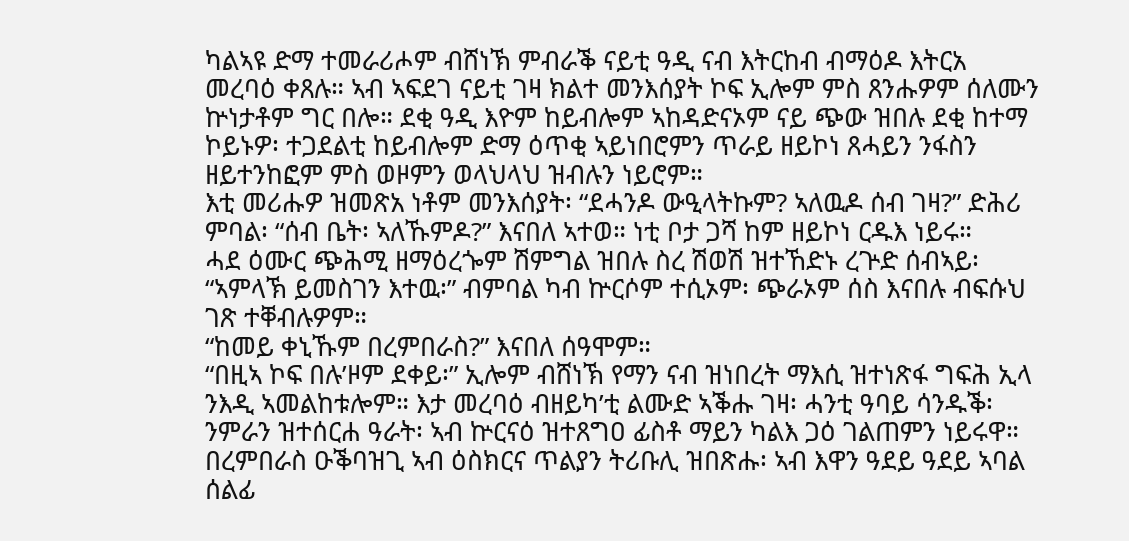ካልኣዩ ድማ ተመራሪሖም ብሸነኽ ምብራቕ ናይቲ ዓዲ ናብ እትርከብ ብማዕዶ እትርአ መረባዕ ቀጸሉ። ኣብ ኣፍደገ ናይቲ ገዛ ክልተ መንእሰያት ኮፍ ኢሎም ምስ ጸንሑዎም ሰለሙን ኵነታቶም ግር በሎ። ደቂ ዓዲ እዮም ከይብሎም ኣከዳድናኦም ናይ ጭው ዝበሉ ደቂ ከተማ ኮይኑዎ፡ ተጋደልቲ ከይብሎም ድማ ዕጥቂ ኣይነበሮምን ጥራይ ዘይኮነ ጸሓይን ንፋስን ዘይተንከፎም ምስ ወዞምን ወላህላህ ዝብሉን ነይሮም።
እቲ መሪሑዎ ዝመጽአ ነቶም መንእሰያት፡ “ደሓንዶ ውዒላትኩም? ኣለዉዶ ሰብ ገዛ?” ድሕሪ ምባል፡ “ሰብ ቤት፡ ኣለኹምዶ?” እናበለ ኣተወ። ነቲ ቦታ ጋሻ ከም ዘይኮነ ርዱእ ነይሩ።
ሓደ ዕሙር ጭሕሚ ዘማዕረጐም ሽምግል ዝበሉ ስረ ሽወሽ ዝተኸድኑ ረጕድ ሰብኣይ፡ “ኣምላኽ ይመስገን እተዉ፡” ብምባል ካብ ኵርሶም ተሲኦም፡ ጭራኦም ሰስ እናበሉ ብፍሱህ ገጽ ተቐብሉዎም።
“ከመይ ቀኒኹም በረምበራስ?” እናበለ ሰዓሞም።
“በዚኣ ኮፍ በሉ’ዞም ደቀይ፡” ኢሎም ብሸነኽ የማን ናብ ዝነበረት ማእሲ ዝተነጽፋ ግፍሕ ኢላ ንእዲ ኣመልከቱሎም። እታ መረባዕ ብዘይካ’ቲ ልሙድ ኣቕሑ ገዛ፡ ሓንቲ ዓባይ ሳንዱቕ፡ ንምራን ዝተሰርሐ ዓራት፡ ኣብ ኵርናዕ ዝተጸግዐ ፊስቶ ማይን ካልእ ጋዕ ገልጠምን ነይሩዋ።
በረምበራስ ዑቕባዝጊ ኣብ ዕስክርና ጥልያን ትሪቡሊ ዝበጽሑ፡ ኣብ እዋን ዓደይ ዓደይ ኣባል ሰልፊ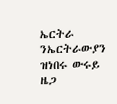ኤርትራ ንኤርትራውያን ዝነበሩ ውሩይ ዜጋ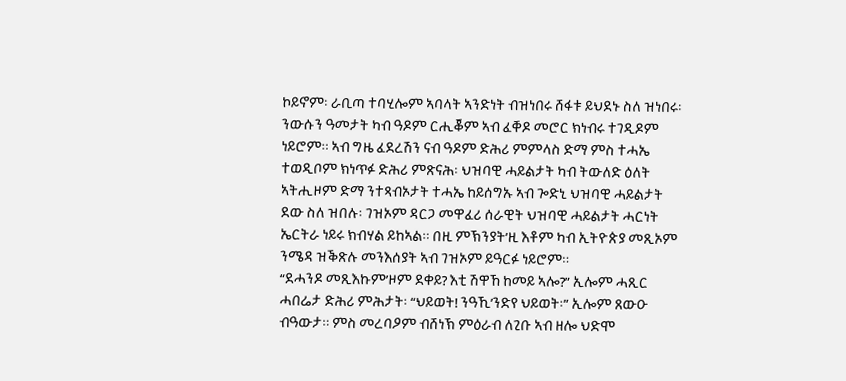ኮይኖም፡ ራቢጣ ተባሂሎም ኣባላት ኣንድነት ብዝነበሩ ሸፋቱ ይህደኑ ስለ ዝነበሩ፡ ንውሱን ዓመታት ካብ ዓዶም ርሒቖም ኣብ ፈቐዶ መሮር ክነብሩ ተገዲዶም ነይሮም። ኣብ ግዜ ፈደረሽን ናብ ዓዶም ድሕሪ ምምላስ ድማ ምስ ተሓኤ ተወዲቦም ክነጥፉ ድሕሪ ምጽናሕ፡ ህዝባዊ ሓይልታት ካብ ትውለድ ዕለት ኣትሒዞም ድማ ንተጻብኦታት ተሓኤ ከይሰግኡ ኣብ ጐድኒ ህዝባዊ ሓይልታት ደው ስለ ዝበሉ፡ ገዝኦም ዳርጋ መዋፈሪ ሰራዊት ህዝባዊ ሓይልታት ሓርነት ኤርትራ ነይሩ ክብሃል ይከኣል። በዚ ምኽንያት’ዚ እቶም ካብ ኢትዮጵያ መጺኦም ንሜዳ ዝቕጽሉ መንእሰያት ኣብ ገዝኦም ይዓርፉ ነይሮም።
“ደሓንዶ መጺእኩም’ዞም ደቀይ? እቲ ሽዋኸ ከመይ ኣሎ?” ኢሎም ሓጺር ሓበሬታ ድሕሪ ምሕታት፡ “ህይወት! ንዓኺ’ንድየ ህይወት፡” ኢሎም ጸውዑ ብዓውታ። ምስ መረባዖም ብሸነኽ ምዕራብ ለጊቡ ኣብ ዘሎ ህድሞ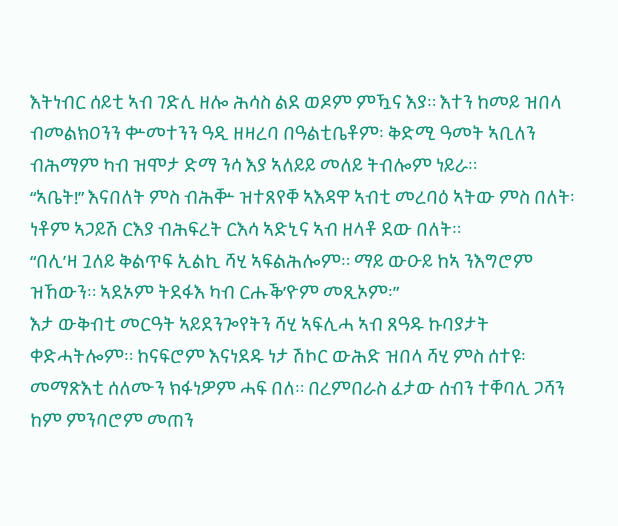እትነብር ሰይቲ ኣብ ገድሊ ዘሎ ሕሳስ ልደ ወዶም ምዃና እያ። እተን ከመይ ዝበላ ብመልክዐንን ቍመተንን ዓዲ ዘዛረባ በዓልቲቤቶም፡ ቅድሚ ዓመት ኣቢለን ብሕማም ካብ ዝሞታ ድማ ንሳ እያ ኣለይይ መለይ ትብሎም ነይራ።
“ኣቤት!” እናበለት ምስ ብሕቝ ዝተጸየቐ ኣእዳዋ ኣብቲ መረባዕ ኣትው ምስ በለት፡ ነቶም ኣጋይሽ ርእያ ብሕፍረት ርእሳ ኣድኒና ኣብ ዘላቶ ደው በለት።
“በሊ’ዛ ጓለይ ቅልጥፍ ኢልኪ ሻሂ ኣፍልሕሎም። ማይ ውዑይ ከኣ ንእግሮም ዝኸውን። ኣደኦም ትደፋእ ካብ ርሑቕ’ዮም መጺኦም፡”
እታ ውቅብቲ መርዓት ኣይደንጐየትን ሻሂ ኣፍሊሓ ኣብ ጸዓዱ ኩባያታት ቀድሓትሎም። ከናፍሮም እናነደዱ ነታ ሽኮር ውሕድ ዝበላ ሻሂ ምስ ሰተዩ፡ መማጽእቲ ሰለሙን ክፋነዎም ሓፍ በለ። በረምበራስ ፈታው ሰብን ተቐባሊ ጋሻን ከም ምንባሮም መጠን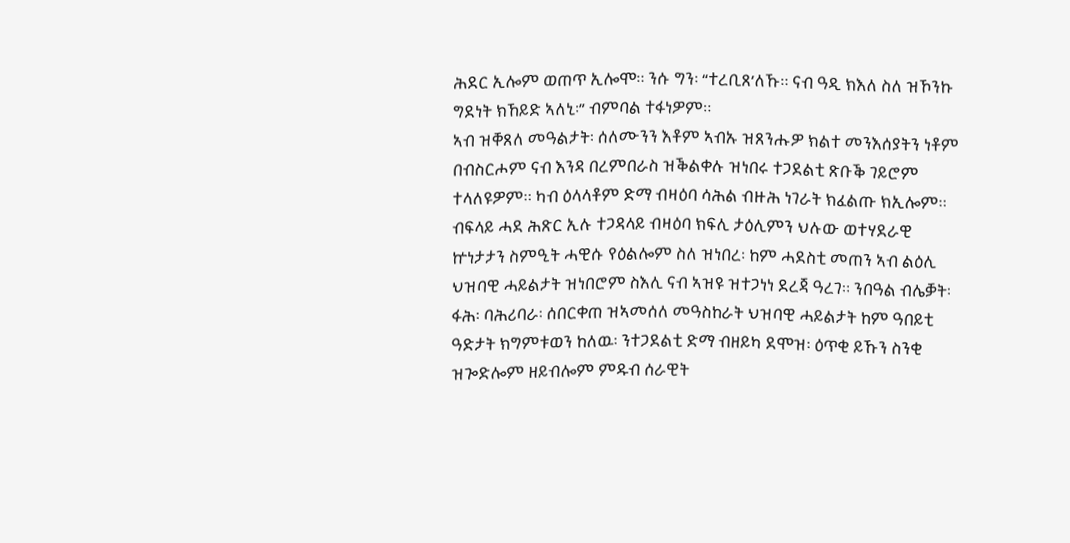ሕደር ኢሎም ወጠጥ ኢሎሞ። ንሱ ግን፡ “ተረቢጸ’ለኹ። ናብ ዓዲ ክእለ ስለ ዝኾንኩ ግደነት ክኸይድ ኣለኒ፡” ብምባል ተፋነዎም።
ኣብ ዝቐጸለ መዓልታት፡ ሰለሙንን እቶም ኣብኡ ዝጸንሑዎ ክልተ መንእሰያትን ነቶም በብስርሖም ናብ እንዳ በረምበራስ ዝቕልቀሉ ዝነበሩ ተጋደልቲ ጽቡቕ ገይሮም ተላለዩዎም። ካብ ዕላላቶም ድማ ብዛዕባ ሳሕል ብዙሕ ነገራት ክፈልጡ ክኢሎም። ብፍላይ ሓደ ሕጽር ኢሉ ተጋዳላይ ብዛዕባ ክፍሊ ታዕሊምን ህሉው ወተሃደራዊ ኵነታታን ስምዒት ሓዊሱ የዕልሎም ስለ ዝነበረ፡ ከም ሓደስቲ መጠን ኣብ ልዕሊ ህዝባዊ ሓይልታት ዝነበሮም ስእሊ ናብ ኣዝዩ ዝተጋነነ ደረጃ ዓረገ። ንበዓል ብሌቓት፡ ፋሕ፡ ባሕሪባራ፡ ሰበርቀጠ ዝኣመሰለ መዓስከራት ህዝባዊ ሓይልታት ከም ዓበይቲ ዓድታት ክግምቱወን ከለዉ፡ ንተጋደልቲ ድማ ብዘይካ ደሞዝ፡ ዕጥቂ ይኹን ስንቂ ዝጐድሎም ዘይብሎም ምዱብ ሰራዊት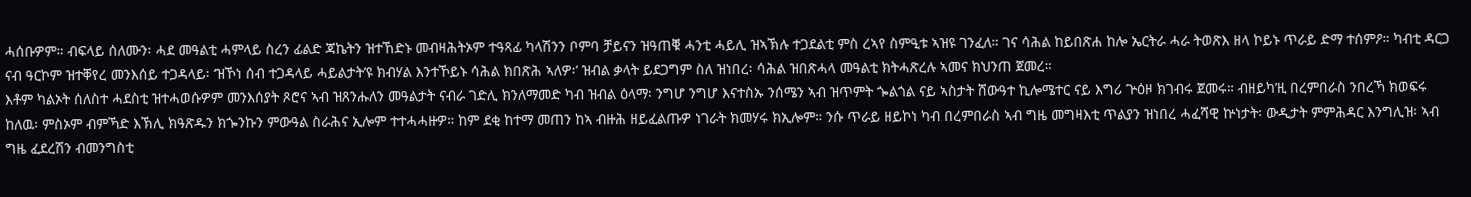ሓሰቡዎም። ብፍላይ ሰለሙን፡ ሓደ መዓልቲ ሓምላይ ስረን ፊልድ ጃኬትን ዝተኸድኑ መብዛሕትኦም ተዓጻፊ ካላሽንን ቦምባ ቻይናን ዝዓጠቑ ሓንቲ ሓይሊ ዝኣኽሉ ተጋደልቲ ምስ ረኣየ ስምዒቱ ኣዝዩ ገንፈለ። ገና ሳሕል ከይበጽሐ ከሎ ኤርትራ ሓራ ትወጽእ ዘላ ኮይኑ ጥራይ ድማ ተሰምዖ። ካብቲ ዳርጋ ናብ ዓርኮም ዝተቐየረ መንእሰይ ተጋዳላይ፡ ‘ዝኾነ ሰብ ተጋዳላይ ሓይልታት’ዩ ክብሃል እንተኾይኑ ሳሕል ክበጽሕ ኣለዎ፡’ ዝብል ቃላት ይደጋግም ስለ ዝነበረ፡ ሳሕል ዝበጽሓላ መዓልቲ ክትሓጽረሉ ኣመና ክህንጠ ጀመረ።
እቶም ካልኦት ሰለስተ ሓደስቲ ዝተሓወሱዎም መንእሰያት ጾሮና ኣብ ዝጸንሑለን መዓልታት ናብራ ገድሊ ክንለማመድ ካብ ዝብል ዕላማ፡ ንግሆ ንግሆ እናተስኡ ንሰሜን ኣብ ዝጥምት ጐልጎል ናይ ኣስታት ሸውዓተ ኪሎሜተር ናይ እግሪ ጕዕዞ ክገብሩ ጀመሩ። ብዘይካ’ዚ በረምበራስ ንበረኻ ክወፍሩ ከለዉ፡ ምስኦም ብምኻድ እኽሊ ክዓጽዱን ክጐንኩን ምውዓል ስራሕና ኢሎም ተተሓሓዙዎ። ከም ደቂ ከተማ መጠን ከኣ ብዙሕ ዘይፈልጡዎ ነገራት ክመሃሩ ክኢሎም። ንሱ ጥራይ ዘይኮነ ካብ በረምበራስ ኣብ ግዜ መግዛእቲ ጥልያን ዝነበረ ሓፈሻዊ ኵነታት፡ ውዲታት ምምሕዳር እንግሊዝ፡ ኣብ ግዜ ፈደረሽን ብመንግስቲ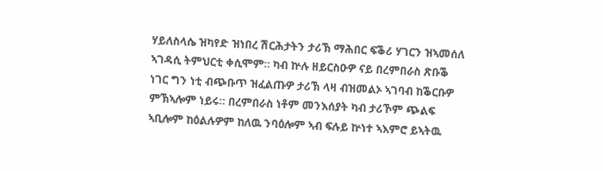ሃይለስላሴ ዝካየድ ዝነበረ ሽርሕታትን ታሪኽ ማሕበር ፍቕሪ ሃገርን ዝኣመሰለ ኣገዳሲ ትምህርቲ ቀሲሞም። ካብ ኵሉ ዘይርስዑዎ ናይ በረምበራስ ጽቡቕ ነገር ግን ነቲ ብጭቡጥ ዝፈልጡዎ ታሪኽ ላዛ ብዝመልኦ ኣገባብ ከቕርቡዎ ምኽኣሎም ነይሩ። በረምበራስ ነቶም መንእሰያት ካብ ታሪኾም ጭልፍ ኣቢሎም ከዕልሉዎም ከለዉ ንባዕሎም ኣብ ፍሉይ ኵነተ ኣእምሮ ይኣትዉ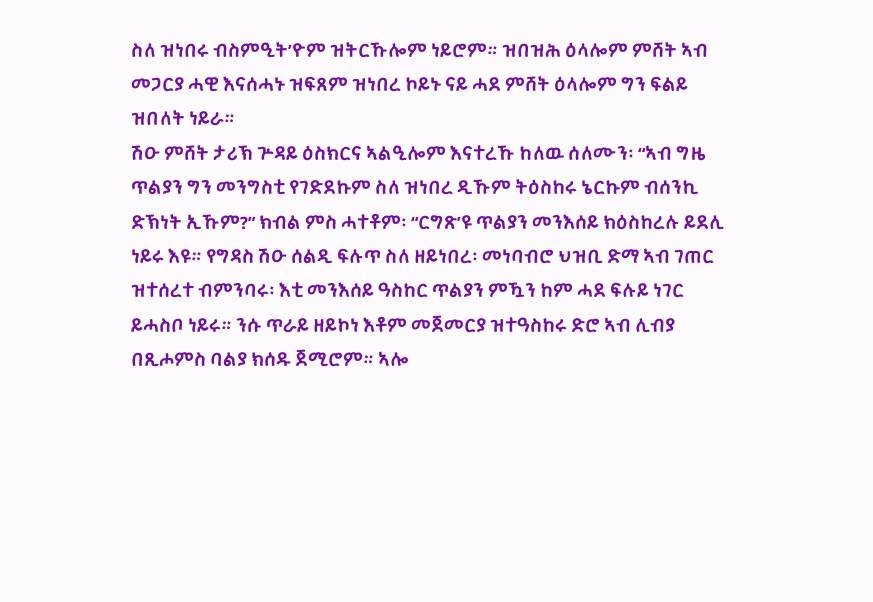ስለ ዝነበሩ ብስምዒት’ዮም ዝትርኹሎም ነይሮም። ዝበዝሕ ዕላሎም ምሸት ኣብ መጋርያ ሓዊ እናሰሓኑ ዝፍጸም ዝነበረ ኮይኑ ናይ ሓደ ምሸት ዕላሎም ግን ፍልይ ዝበለት ነይራ።
ሽዑ ምሸት ታሪኽ ጕዳይ ዕስክርና ኣልዒሎም እናተረኹ ከለዉ ሰለሙን፡ “ኣብ ግዜ ጥልያን ግን መንግስቲ የገድደኩም ስለ ዝነበረ ዲኹም ትዕስከሩ ኔርኩም ብሰንኪ ድኽነት ኢኹም?” ክብል ምስ ሓተቶም፡ “ርግጽ’ዩ ጥልያን መንእሰይ ክዕስከረሉ ይደሊ ነይሩ እዩ። የግዳስ ሽዑ ሰልዲ ፍሉጥ ስለ ዘይነበረ፡ መነባብሮ ህዝቢ ድማ ኣብ ገጠር ዝተሰረተ ብምንባሩ፡ እቲ መንእሰይ ዓስከር ጥልያን ምዃን ከም ሓደ ፍሉይ ነገር ይሓስቦ ነይሩ። ንሱ ጥራይ ዘይኮነ እቶም መጀመርያ ዝተዓስከሩ ድሮ ኣብ ሊብያ በጺሖምስ ባልያ ክሰዱ ጀሚሮም። ኣሎ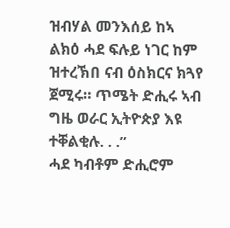ዝብሃል መንእሰይ ከኣ ልክዕ ሓደ ፍሉይ ነገር ከም ዝተረኽበ ናብ ዕስክርና ክጓየ ጀሚሩ። ጥሜት ድሒሩ ኣብ ግዜ ወራር ኢትዮጵያ እዩ ተቐልቂሉ. . .”
ሓደ ካብቶም ድሒሮም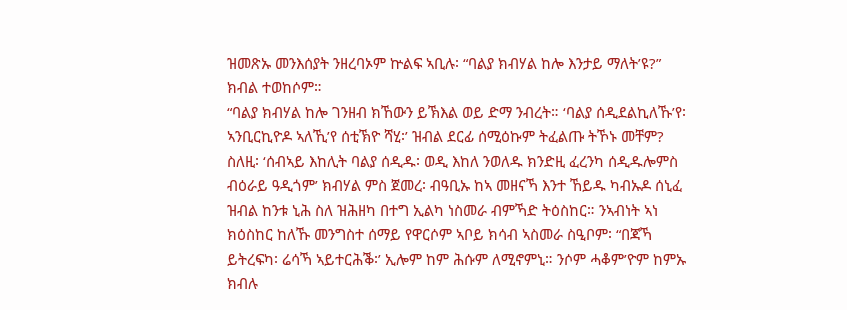ዝመጽኡ መንእሰያት ንዘረባኦም ኵልፍ ኣቢሉ፡ “ባልያ ክብሃል ከሎ እንታይ ማለት’ዩ?” ክብል ተወከሶም።
“ባልያ ክብሃል ከሎ ገንዘብ ክኸውን ይኽእል ወይ ድማ ንብረት። ‘ባልያ ሰዲደልኪለኹ’የ፡ ኣንቢርኪዮዶ ኣለኺ’የ ሰቲኽዮ ሻሂ፡’ ዝብል ደርፊ ሰሚዕኩም ትፈልጡ ትኾኑ መቸም? ስለዚ፡ ‘ሰብኣይ እከሊት ባልያ ሰዲዱ፡ ወዲ እከለ ንወለዱ ክንድዚ ፈረንካ ሰዲዱሎምስ ብዕራይ ዓዲጎም’ ክብሃል ምስ ጀመረ፡ ብዓቢኡ ከኣ መዘናኻ እንተ ኸይዱ ካብኡዶ ሰኒፈ ዝብል ከንቱ ኒሕ ስለ ዝሕዘካ በተግ ኢልካ ነስመራ ብምኻድ ትዕስከር። ንኣብነት ኣነ ክዕስከር ከለኹ መንግስተ ሰማይ የዋርሶም ኣቦይ ክሳብ ኣስመራ ስዒቦም፡ “በጃኻ ይትረፍካ፡ ሬሳኻ ኣይተርሕቕ፡’ ኢሎም ከም ሕሱም ለሚኖምኒ። ንሶም ሓቆም’ዮም ከምኡ ክብሉ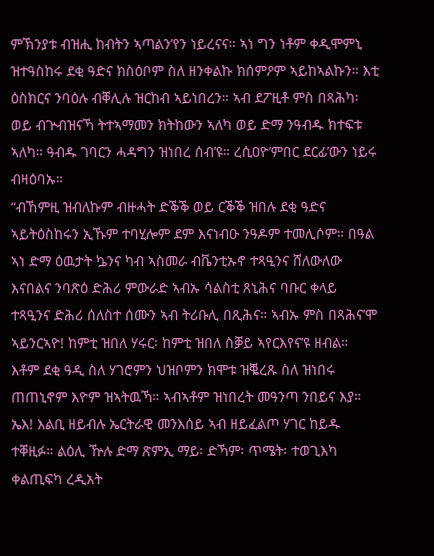ምኽንያቱ ብዝሒ ከብትን ኣጣልን’የን ነይረናና። ኣነ ግን ነቶም ቀዲሞምኒ ዝተዓስከሩ ደቂ ዓድና ክስዕቦም ስለ ዘንቀልኩ ክሰምዖም ኣይከኣልኩን። እቲ ዕስክርና ንባዕሉ ብቐሊሉ ዝርከብ ኣይነበረን። ኣብ ደፖዚቶ ምስ በጻሕካ፡ ወይ ብጕብዝናኻ ትተኣማመን ክትከውን ኣለካ ወይ ድማ ንዓብዱ ክተፍቱ ኣለካ። ዓብዱ ገባርን ሓዳግን ዝነበረ ሰብ’ዩ። ረሲዐዮ’ምበር ደርፊ’ውን ነይሩ ብዛዕባኡ።
“ብኸምዚ ዝብለኩም ብዙሓት ድቕቕ ወይ ርቕቕ ዝበሉ ደቂ ዓድና ኣይትዕስከሩን ኢኹም ተባሂሎም ደም እናነብዑ ንዓዶም ተመሊሶም። በዓል ኣነ ድማ ዕዉታት ኴንና ካብ ኣስመራ ብቬንቲኡኖ ተጻዒንና ሸለውለው እናበልና ንባጽዕ ድሕሪ ምውራድ ኣብኡ ሳልስቲ ጸኒሕና ባቡር ቀላይ ተጻዒንና ድሕሪ ሰለስተ ሰሙን ኣብ ትሪቡሊ በጺሕና። ኣብኡ ምስ በጻሕና’ሞ ኣይንርኣዮ! ከምቲ ዝበለ ሃሩር፡ ከምቲ ዝበለ ስቓይ ኣየርእየና’ዩ ዘብል። እቶም ደቂ ዓዲ ስለ ሃገሮምን ህዝቦምን ክሞቱ ዝቘረጹ ስለ ዝነበሩ ጠጠኒኖም እዮም ዝኣትዉኻ። ኣብኣቶም ዝነበረት መዓንጣ ንበይና እያ። ኤእ! እልቢ ዘይብሉ ኤርትራዊ መንእሰይ ኣብ ዘይፈልጦ ሃገር ከይዱ ተቐዚፉ። ልዕሊ ዅሉ ድማ ጽምኢ ማይ፡ ድኻም፡ ጥሜት፡ ተወጊእካ ቀልጢፍካ ረዲአት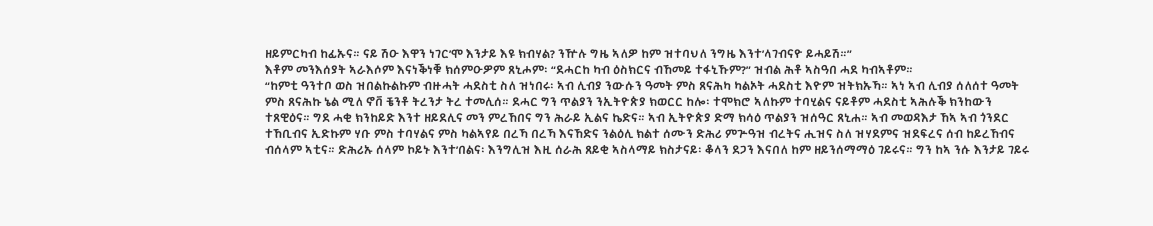ዘይምርካብ ከፊኡና። ናይ ሽዑ እዋን ነገር’ሞ እንታይ እዩ ክብሃል? ንዅሉ ግዜ ኣለዎ ከም ዝተባህለ ንግዜ እንተ’ላገብናዮ ይሓይሽ።”
እቶም መንእሰያት ኣራእሶም እናነቕነቑ ክሰምዑዎም ጸኒሖም፡ “ደሓርከ ካብ ዕስክርና ብኸመይ ተፋኒኹም?” ዝብል ሕቶ ኣስዓበ ሓደ ካብኣቶም።
“ከምቲ ዓንተቦ ወስ ዝበልኩልኩም ብዙሓት ሓደስቲ ስለ ዝነበሩ፡ ኣብ ሊብያ ንውሱን ዓመት ምስ ጸናሕካ ካልኦት ሓደስቲ እዮም ዝትክኡኻ። ኣነ ኣብ ሊብያ ሰለሰተ ዓመት ምስ ጸናሕኩ ኔል ሚለ ኖቨ ቼንቶ ትረንታ ትረ ተመሊሰ። ደሓር ግን ጥልያን ንኢትዮጵያ ክወርር ከሎ፡ ተሞክሮ ኣለኩም ተባሂልና ናይቶም ሓደስቲ ኣሕሉቕ ክንከውን ተጸዊዕና። ግደ ሓቂ ክንከይድ እንተ ዘይደሊና መን ምረኸበና ግን ሕራይ ኢልና ኬድና። ኣብ ኢትዮጵያ ድማ ክሳዕ ጥልያን ዝሰዓር ጸኒሐ። ኣብ መወዳእታ ኸኣ ኣብ ጎንደር ተኸቢብና ኢድኩም ሃቡ ምስ ተባሃልና ምስ ካልኣየይ በረኻ በረኻ እናኸድና ንልዕሊ ክልተ ሰሙን ድሕሪ ምጕዓዝ ብረትና ሒዝና ስለ ዝሃደምና ዝደፍረና ሰብ ከይረኸብና ብሰላም ኣቲና። ድሕሪኡ ሰላም ኮይኑ እንተ’በልና፡ እንግሊዝ እዚ ሰራሕ ጸይቂ ኣስላማይ ክስታናይ፡ ቆላን ደጋን እናበለ ከም ዘይንሰማማዕ ገይሩና። ግን ከኣ ንሱ እንታይ ገይሩ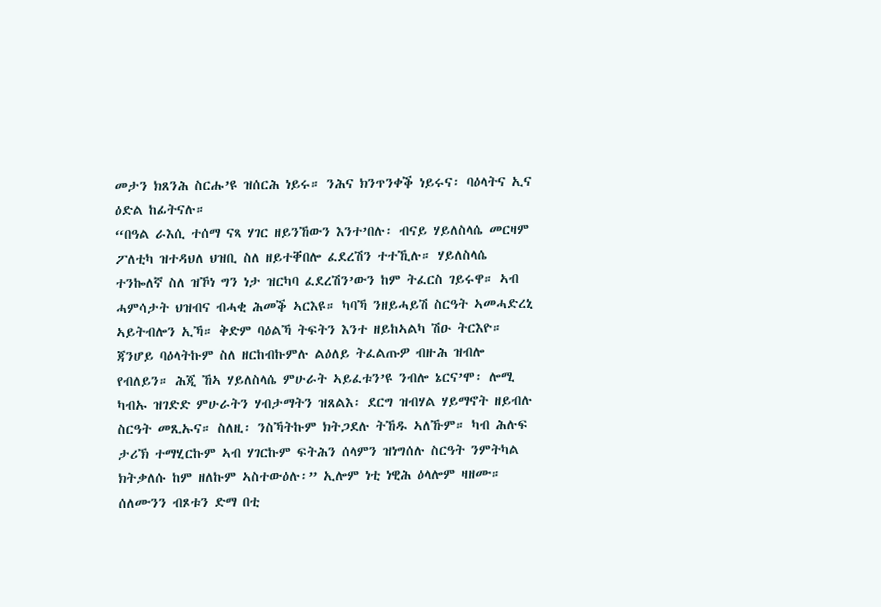መታን ክጸንሕ ስርሑ’ዩ ዝሰርሕ ነይሩ። ንሕና ክንጥንቀቕ ነይሩና፡ ባዕላትና ኢና ዕድል ከፊትናሉ።
“በዓል ራእሲ ተሰማ ናጻ ሃገር ዘይንኸውን እንተ’በሉ፡ ብናይ ሃይለስላሴ መርዛም ፖለቲካ ዝተዳህለ ህዝቢ ስለ ዘይተቐበሎ ፈደረሽን ተተኺሉ። ሃይለስላሴ ተንኰለኛ ስለ ዝኾነ ግን ነታ ዝርካባ ፈደረሽን’ውን ከም ትፈርስ ገይሩዋ። ኣብ ሓምሳታት ህዝብና ብሓቂ ሕመቕ ኣርእዩ። ካባኻ ንዘይሓይሽ ስርዓት ኣመሓድረኒ ኣይትብሎን ኢኻ። ቅድም ባዕልኻ ትፍትን እንተ ዘይከኣልካ ሽዑ ትርእዮ። ጃንሆይ ባዕላትኩም ስለ ዘርከብኩምሉ ልዕለይ ትፈልጡዎ ብዙሕ ዝብሎ የብለይን። ሕጂ ኸኣ ሃይለስላሴ ምሁራት ኣይፈቱን’ዩ ንብሎ ኔርና’ሞ፡ ሎሚ ካብኡ ዝገድድ ምሁራትን ሃብታማትን ዝጸልእ፡ ደርግ ዝብሃል ሃይማኖት ዘይብሉ ስርዓት መጺኡና። ስለዚ፡ ንስኻትኩም ክትጋደሉ ትኸዱ ኣለኹም። ካብ ሕሉፍ ታሪኽ ተማሂርኩም ኣብ ሃገርኩም ፍትሕን ሰላምን ዝነግሰሉ ስርዓት ንምትካል ክትቃለሱ ከም ዘለኩም ኣስተውዕሉ፡” ኢሎም ነቲ ነዊሕ ዕላሎም ዛዘሙ። ሰለሙንን ብጾቱን ድማ በቲ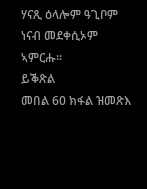ሃናጺ ዕላሎም ዓጊቦም ነናብ መደቀሲኦም ኣምርሑ።
ይቕጽል
መበል 60 ክፋል ዝመጽእ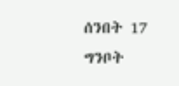ሰንበት 17 ግንቦት